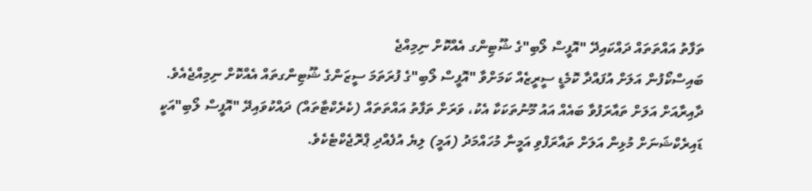ތަފާތު އައްތަތައް ދައްކައިދޭ "އޮފީސް ލޯބި"ގެ ޝޫޓިންގ އެއްކޮށް ނިމިއްޖެ
ބައިސްކޯފުން އަލަށް އުފައްދާ ކޮމެޑީ ސީރީޒެއް ކަމަށްވާ "އޮފީސް ލޯބި"ގެ ފުރަތަމަ ސީޒަންގެ ޝޫޓިންގތައް އެއްކޮށް ނިމިއްޖެއެވެ.
ދާއިރާއަށް އަލަށް ތައާރަފުވާ ބައެއް އައު މޫނުތަކަކާ އެކު، ވަރަށް ތަފާތު އައްތަތައް (ކެރެކްޓާތައް) ދައްކުވައިދޭ "އޮފީސް ލޯބި"އަކީ ޑައިރެކްޝަނަށް މުޅިން އަލަށް ތައާރަފްވި އަމީނާ މުހައްމަދު (އަމީ) ލިޔެ އުފެއްދި ޕްރޮޖެކްޓެކެވެ.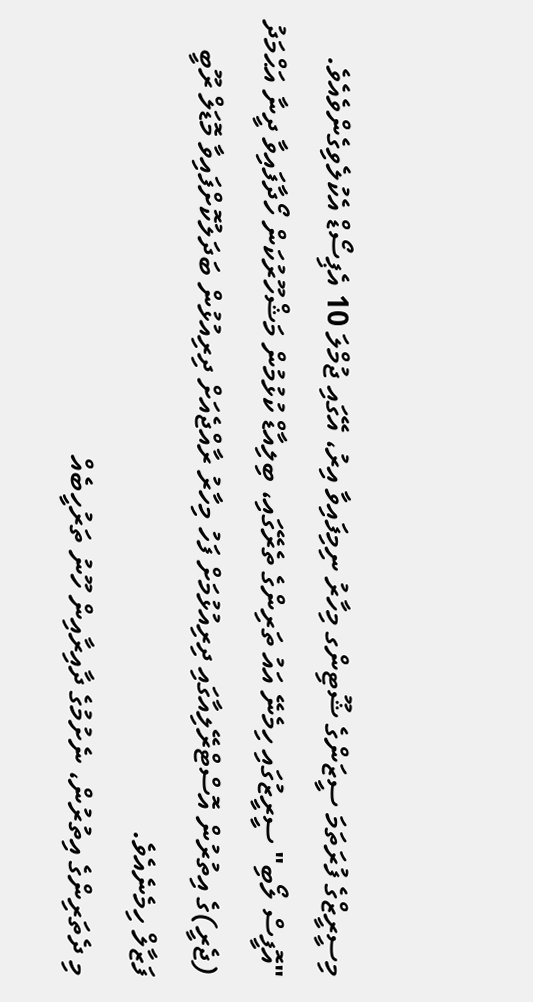މިސީރީޒްގެ ފުރަތަމަ ސީޒަންގެ ޝޫޓިންގ މިހާރު ނިމިފައިވާ އިރު، އޭގައި ޖުމްލަ 10 އެޕިސޯޑް އެކުލެވިގެންވެއެވެ.
"އޮފީސް ލޯބި" ސީރީޒުގައި ހިމެނޭ އައު ތަރިންގެ ތެރޭގައި، ބިލިއާޑް ކުޅުމުން މަޝްހޫރުކަން ހޯދާފައިވާ ދީނާ އަޙްމަދު (ޖެރީ)ގެ އިތުރުން އޮސްޓްރޭލިއާގައި ދިރިއުޅުމަށް ފަހު މިހާރު ރާއްޖެއަށް ދިރިއުޅުން ބަދަލުކޮށްފައިވާ މޮޑަލް ރޫބީ ފަޒާލް ހިމެނެއެވެ.
މި ދެތަރިންގެ އިތުރުން، ނެށުމުގެ ދާއިރާއިން ހޫނު ތަރުހީބެއް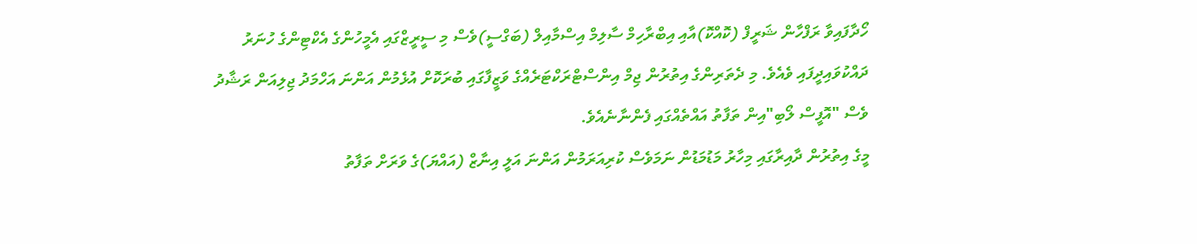ހޯދާފައިވާ ރަފްހާން ޝަރީފް (ކޮއްކޮ)އާއި އިބްރާހިމް ސާލިމް އިސްމާއިލް (ބަގްސީ)ވެސް މި ސީރީޒްގައި އެމީހުންގެ އެކްޓިންގެ ހުނަރު ދައްކުވައިދީފައި ވެއެވެ. މި ދެތަރިންގެ އިތުރުން ޖިމް އިންސްޓްރަކްޓަރެއްގެ ވަޒީފާގައި ބުރަކޮށް އުޅެމުން އަންނަ އަހްމަދު ޖިލިއަން ރަޝާދު ވެސް "އޮފީސް ލޯބި"އިން ތަފާތު އައްތެއްގައި ފެންނާނެއެވެ.
މީގެ އިތުރުން ދާއިރާގައި މިހާރު މަޑުމަޑުން ނަމަވެސް ކުރިއަރަމުން އަންނަ އަލީ އިނާޒް (އައްޔަ)ގެ ވަރަށް ތަފާތު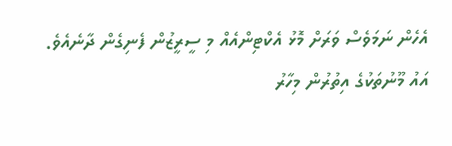އެހެން ނަމަވެސް ވަރަށް މޮޅު އެކްޓިންއެއް މި ސީރީޒުން ފެނިގެން ދާނެއެވެ.
އައު މޫނުތަކުގެ އިތުރުން މިހާރު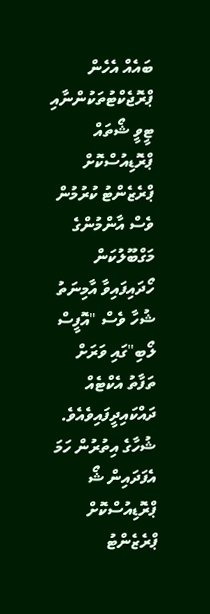ބައެއް އެހެން ޕްރޮޖެކްޓުތަކުންނާއި ޓީވީ ޝޯތައް ޕްރޮޑިއުސްކޮށް ޕްރެޒެންޓު ކުރުމުން ވެސް އާންމުންގެ މަގްބޫލުކަން ހޯދައިފައިވާ އާމިނަތު ޝުހާ ވެސް "އޮފީސް ލޯބި"ގައި ވަރަށް ތަފާތު އެކްޓެއް ދައްކައިދީފައިވެއެވެ. ޝުހާގެ އިތުރުން ހަމަ އެފަދައިން ޝޯ ޕްރޮޑިއުސްކޮށް ޕްރެޒެންޓު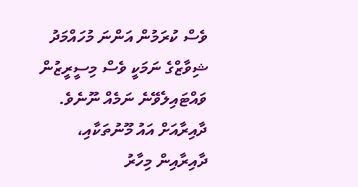ވެސް ކުރަމުން އަންނަ މުހައްމަދު ޝިވާޒްގެ ނަމަކީ ވެސް މިސީރީޒުން ވައްޓައިލެވޭނެ ނަމެއް ނޫނެވެ.
ދާއިރާއަށް އައު މޫނުތަކާއި، ދާއިރާއިން މިހާރު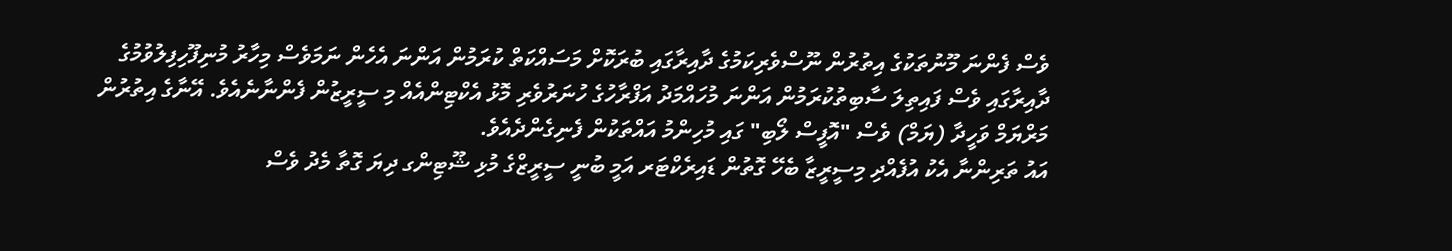ވެސް ފެންނަ މޫނުތަކުގެ އިތުރުން ނޫސްވެރިކަމުގެ ދާއިރާގައި ބުރަކޮށް މަސައްކަތް ކުރަމުން އަންނަ އެހެން ނަމަވެސް މިހާރު މުނިފޫހިފިލުވުމުގެ ދާއިރާގައި ވެސް ފައިތިލަ ސާބިތުކުރަމުން އަންނަ މުހައްމަދު އަފްރާހުގެ ހުނަރުވެރި މޮޅު އެކްޓިންއެއް މި ސީރީޒުން ފެންނާނެއެވެ. އޭނާގެ އިތުރުން މަރްޔަމް ވަހީދާ (ޔަމް) ވެސް "އޮފީސް ލޯބި" ގައި މުހިންމު އައްތަކުން ފެނިގެންދެއެވެ.
އައު ތަރިންނާ އެކު އުފެއްދި މިސީރީޒާ ބެހޭ ގޮތުން ޑައިރެކްޓަރ އަމީ ބުނީ ސީރީޒްގެ މުޅި ޝޫޓިންގ ދިޔަ ގޮތާ މެދު ވެސް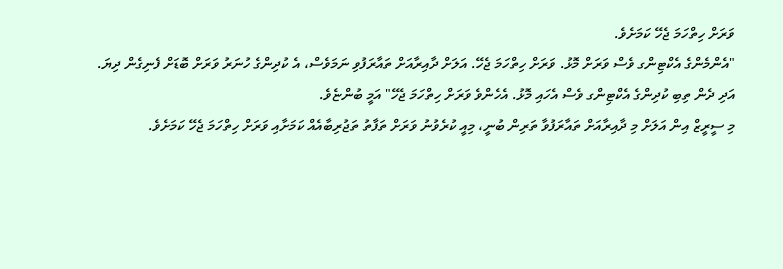ވަރަށް ހިތްހަމަ ޖެހޭ ކަމަށެވެ.
"އެންމެންގެ އެކްޓިންގ ވެސް ވަރަށް މޮޅު. ވަރަށް ހިތްހަމަ ޖެހޭ. އަލަށް ދާއިރާއަށް ތައާރަފުވި ނަމަވެސް، އެ ކުދިންގެ ހުނަރު ވަރަށް ބޮޑަށް ފެނިގެން ދިޔަ. އަދި ދެން ތިބި ކުދިންގެ އެކްޓިންގ ވެސް އެހައި މޮޅު. އެހެންވެ ވަރަށް ހިތްހަމަ ޖެހޭ" އަމީ ބުންޏެވެ.
މި ސީރީޒް އިން އަލަށް މި ދާއިރާއަށް ތައާރަފުވާ ތަރިން ބުނީ، މިއީ ކުރެވުނު ވަރަށް ތަފާތު ތަޖުރިބާއެއް ކަމަށާއި ވަރަށް ހިތްހަމަ ޖެހޭ ކަމަށެވެ.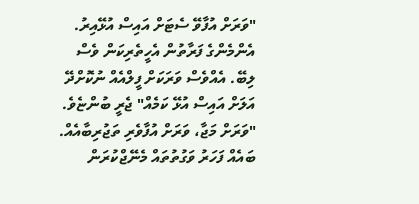"ވަރަށް އުފާވޭ ސެޓަށް އައިސް އުޅޭއިރު. އެންމެންގެ ފަރާތުން އެހީތެރިކަން ވެސް ލިބޭ. އެއްވެސް ވަރަކަށް ފީލްއެއް ނުކޮށްދޭ އަލަށް އައިސް އުޅޭ ކަމެއް" ޖެރީ ބުންޏެވެ.
"ވަރަށް މަޖާ، ވަރަށް އުފާވެރި ތަޖުރިބާއެއް. ބައެއް ފަހަރު ވަގުތުތައް މެނޭޖްކުރަން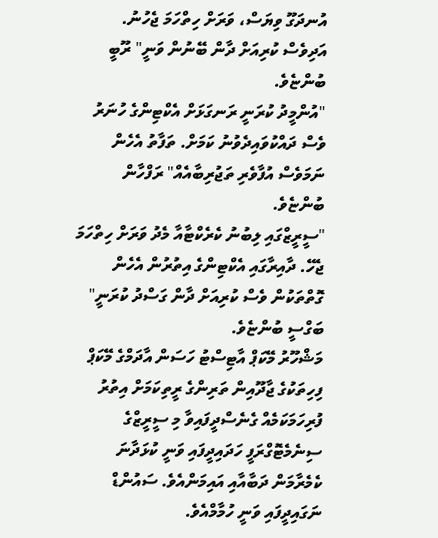އުނދަގޫ ވިޔަސް، ވަރަށް ހިތްހަމަ ޖެހުނު. އަދިވެސް ކުރިއަށް ދާން ބޭނުން ވަނީ" ރޫބީ ބުންޏެވެ.
"އުންމީދު ކުރަނީ ރަނގަޅަށް އެކްޓިންގެ ހުނަރު ވެސް ދައްކުވައިދެވުނު ކަމަށް. ތަފާތު އެހެން ނަމަވެސް އުފާވެރި ތަޖުރިބާއެއް" ރަފްހާން ބުންޏެވެ.
"ސީރީޒްގައި ލިބުނު ކެރެކްޓާއާ މެދު ވަރަށް ހިތްހަމަ ޖެހޭ. ދާއިރާގައި އެކްޓިންގެ އިތުރުން އެހެން ގޮތްތަކުން ވެސް ކުރިއަށް ދާން ގަސްދު ކުރަނީ" ބަގްސީ ބުންޏެވެ.
މަޝްހޫރު މޭކަޕް އާޓިސްޓު ހަސަން އާދަމްގެ މޭކަޕް ފިހިތަކުގެ ޖާދޫއިން ތަރިންގެ ރީތިކަމަށް އިތުރު ފުރިހަމަކަމެއް ގެނެސްދީފައިވާ މި ސީރީޒްގެ ސިނެމެޓޮގްރަފީ ހަދައިދީފައި ވަނީ ކުޅަދާނަ ކެމެރާމަން ދަބާއާއި އައިމަންއެވެ. ސައުންޑް ނަގައިދީފައި ވަނީ ހުމާމްއެވެ.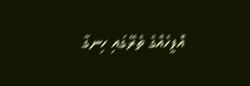އޮފީހެއްގެ ތެރޭގައި ހިނގާ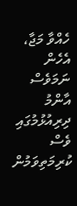ހެއްވާ މަޖާ، އެހެން ނަމަވެސް އާންމު ދިރިއުޅުމުގައި ވެސް ކުރިމަތިވަމުން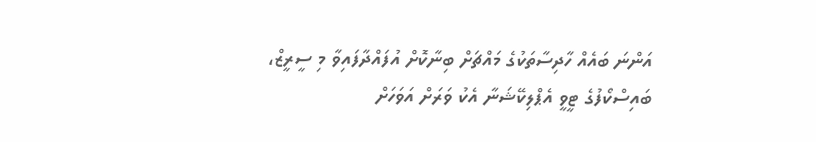އަންނަ ބައެއް ހާދިސާތަކުގެ މައްޗަށް ބިނާކޮށް އުފައްދާފައިވާ މި ސީރީޒް، ބައިސްކޯފުގެ ޓީވީ އެޕްލިކޭޝަނާ އެކު ވަރަށް އަވަހަށް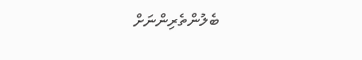ބެލުންތެރިންނަށް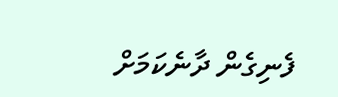ފެނިގެން ދާނެކަމަށް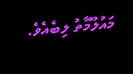މައުލޫމާތު ލިބެއެވެ.